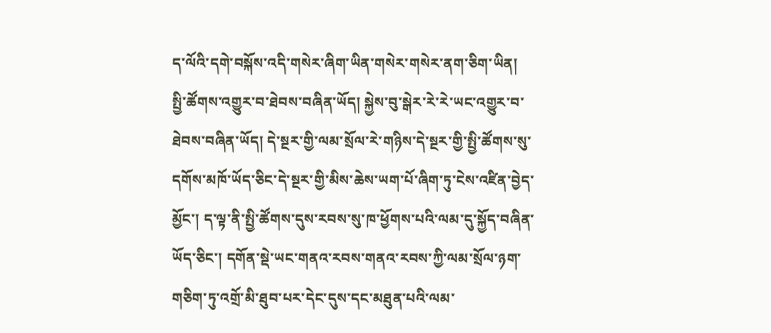ད་ལོའི་དགེ་བསྐོས་འདི་གསེར་ཞིག་ཡིན་གསེར་གསེར་ནག་ཅིག་ཡིན།
སྤྱི་ཚོགས་འགྱུར་བ་ཐེབས་བཞིན་ཡོད། སྐྱེས་བུ་སྒེར་རེ་རེ་ཡང་འགྱུར་བ་ཐེབས་བཞིན་ཡོད། དེ་སྔར་གྱི་ལམ་སྲོལ་རེ་གཉིས་དེ་སྔར་གྱི་སྤྱི་ཚོགས་སུ་དགོས་མཁོ་ཡོད་ཅིང་དེ་སྔར་གྱི་མིས་ཆེས་ཡག་པོ་ཞིག་ཏུ་ངེས་འཛིན་བྱེད་མྱོང་། ད་ལྟ་ནི་སྤྱི་ཚོགས་དུས་རབས་སུ་ཁ་ཕྱོགས་པའི་ལམ་དུ་སྐྱོད་བཞིན་ཡོད་ཅིང་། དགོན་སྡེ་ཡང་གནའ་རབས་གནའ་རབས་ཀྱི་ལམ་སྲོལ་ཉག་གཅིག་ཏུ་འགྲོ་མི་ཐུབ་པར་དེང་དུས་དང་མཐུན་པའི་ལམ་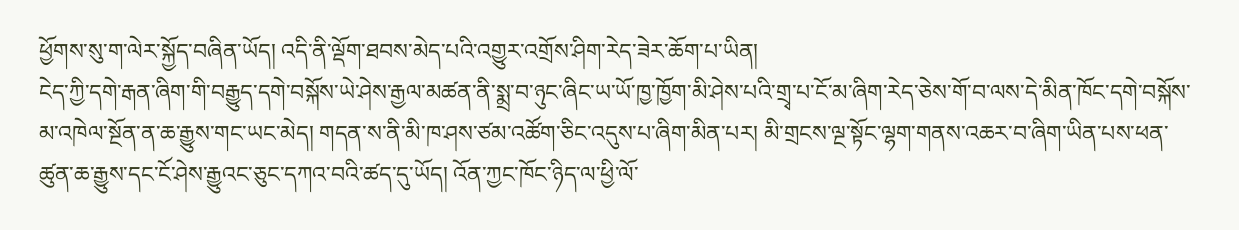ཕྱོགས་སུ་ག་ལེར་སྐྱོད་བཞིན་ཡོད། འདི་ནི་ལྡོག་ཐབས་མེད་པའི་འགྱུར་འགྲོས་ཤིག་རེད་ཟེར་ཆོག་པ་ཡིན།
ངེད་ཀྱི་དགེ་རྒན་ཞིག་གི་བརྒྱུད་དགེ་བསྐོས་ཡེ་ཤེས་རྒྱལ་མཚན་ནི་སྨྲ་བ་ཉུང་ཞིང་ཡ་ཡོ་ཁྱ་ཁྱོག་མི་ཤེས་པའི་གྲྭ་པ་ངོ་མ་ཞིག་རེད་ཅེས་གོ་བ་ལས་དེ་མིན་ཁོང་དགེ་བསྐོས་མ་འཁེལ་སྔོན་ན་ཆ་རྒྱུས་གང་ཡང་མེད། གདན་ས་ནི་མི་ཁ་ཤས་ཙམ་འཚོག་ཅིང་འདུས་པ་ཞིག་མིན་པར། མི་གྲངས་ལྔ་སྟོང་ལྷག་གནས་འཆར་བ་ཞིག་ཡིན་པས་ཕན་ཚུན་ཆ་རྒྱུས་དང་ངོ་ཤེས་རྒྱུའང་ཅུང་དཀའ་བའི་ཚད་དུ་ཡོད། འོན་ཀྱང་ཁོང་ཉིད་ལ་ཕྱི་ལོ་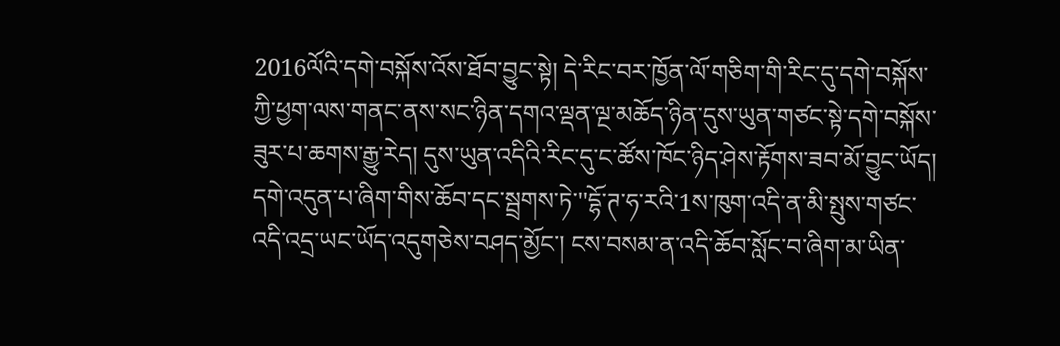2016ལོའི་དགེ་བསྐོས་འོས་ཐོབ་བྱུང་སྟེ། དེ་རིང་བར་ཁྱོན་ལོ་གཅིག་གི་རིང་དུ་དགེ་བསྐོས་ཀྱི་ཕྱག་ལས་གནང་ནས་སང་ཉིན་དགའ་ལྡན་ལྔ་མཆོད་ཉིན་དུས་ཡུན་གཙང་སྟེ་དགེ་བསྐོས་ཟུར་པ་ཆགས་རྒྱུ་རེད། དུས་ཡུན་འདིའི་རིང་དུ་ང་ཚོས་ཁོང་ཉིད་ཤེས་རྟོགས་ཟབ་མོ་བྱུང་ཡོད།
དགེ་འདུན་པ་ཞིག་གིས་ཆོབ་དང་སྦྲགས་ཏེ་''དྷོ་ཊ་ཧ་རའི་1ས་ཁུག་འདི་ན་མི་སྤུས་གཙང་འདི་འདྲ་ཡང་ཡོད་འདུགཅེས་བཤད་མྱོང་། ངས་བསམ་ན་འདི་ཆོབ་སློང་བ་ཞིག་མ་ཡིན་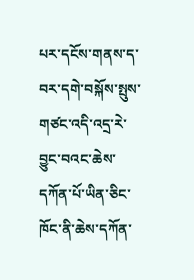པར་དངོས་གནས་ད་བར་དགེ་བསྐོས་སྤུས་གཙང་འདི་འདྲ་རེ་བྱུང་བའང་ཆེས་དཀོན་པོ་ཡིན་ཅིང་ཁོང་ནི་ཆེས་དཀོན་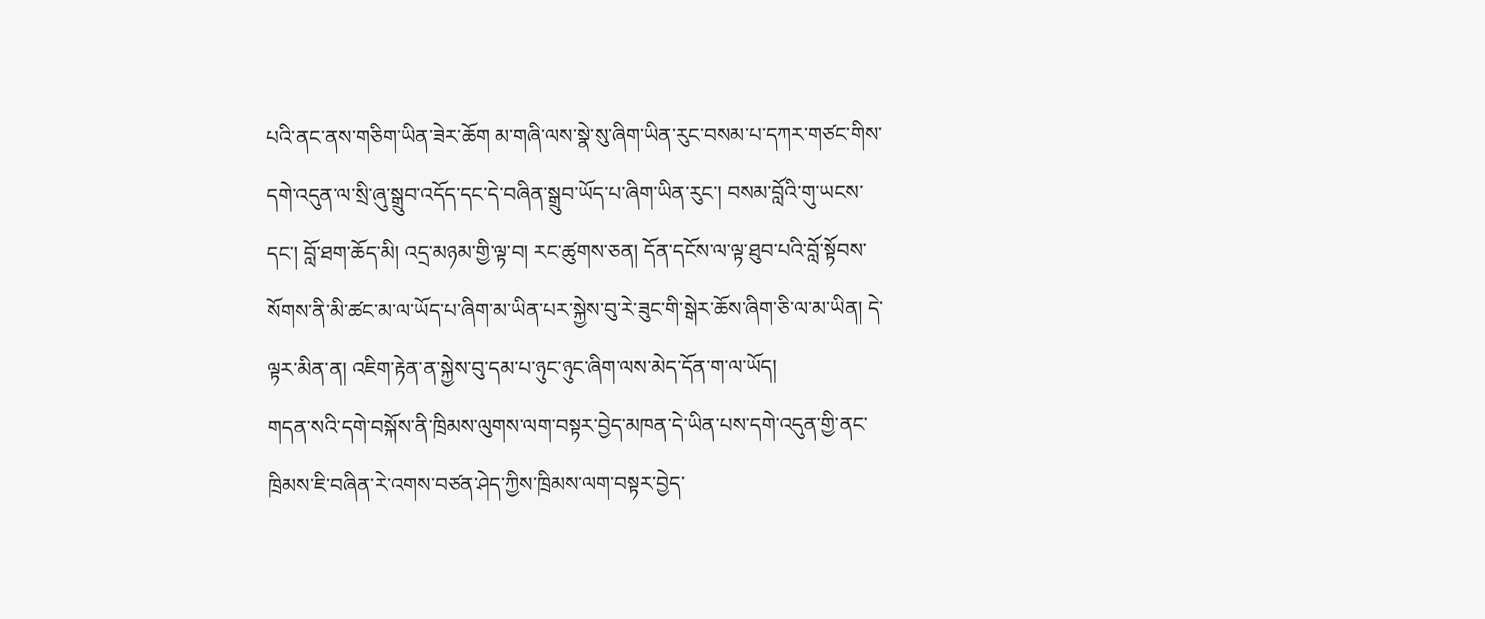པའི་ནང་ནས་གཅིག་ཡིན་ཟེར་ཆོག མ་གཞི་ལས་སྣེ་སུ་ཞིག་ཡིན་རུང་བསམ་པ་དཀར་གཙང་གིས་དགེ་འདུན་ལ་སྲི་ཞུ་སྒྲུབ་འདོད་དང་དེ་བཞིན་སྒྲུབ་ཡོད་པ་ཞིག་ཡིན་རུང་། བསམ་བློའི་གུ་ཡངས་དང་། བློ་ཐག་ཆོད་མི། འདྲ་མཉམ་གྱི་ལྟ་བ། རང་ཚུགས་ཅན། དོན་དངོས་ལ་ལྟ་ཐུབ་པའི་བློ་སྟོབས་སོགས་ནི་མི་ཚང་མ་ལ་ཡོད་པ་ཞིག་མ་ཡིན་པར་སྐྱེས་བུ་རེ་ཟུང་གི་སྒེར་ཆོས་ཞིག་ཅི་ལ་མ་ཡིན། དེ་ལྟར་མིན་ན། འཇིག་རྟེན་ན་སྐྱེས་བུ་དམ་པ་ཉུང་ཉུང་ཞིག་ལས་མེད་དོན་ག་ལ་ཡོད།
གདན་སའི་དགེ་བསྐོས་ནི་ཁྲིམས་ལུགས་ལག་བསྟར་བྱེད་མཁན་དེ་ཡིན་པས་དགེ་འདུན་གྱི་ནང་ཁྲིམས་ཇི་བཞིན་རེ་འགས་བཙན་ཤེད་ཀྱིས་ཁྲིམས་ལག་བསྟར་བྱེད་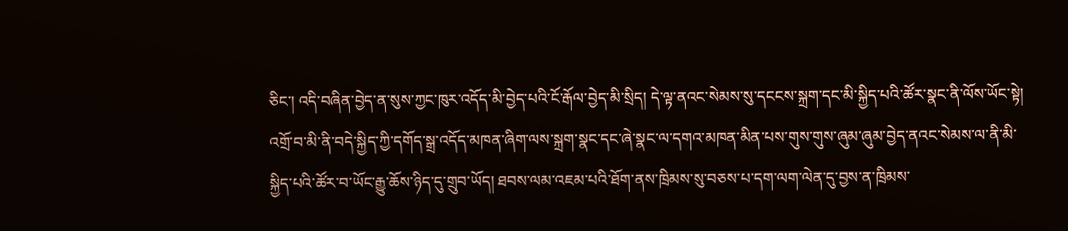ཅིང་། འདི་བཞིན་བྱེད་ན་སུས་ཀྱང་ཁུར་འདོད་མི་བྱེད་པའི་ངོ་རྒོལ་བྱེད་མི་སྲིད། དེ་ལྟ་ནའང་སེམས་སུ་དངངས་སྐྲག་དང་མི་སྐྱིད་པའི་ཚོར་སྣང་ནི་ལོས་ཡོང་སྟེ། འགྲོ་བ་མི་ནི་བདེ་སྐྱིད་ཀྱི་དགོད་སྒྲ་འདོད་མཁན་ཞིག་ལས་སྐྲག་སྣང་དང་ཞེ་སྣང་ལ་དགའ་མཁན་མིན་པས་གུས་གུས་ཞུམ་ཞུམ་བྱེད་ནའང་སེམས་ལ་ནི་མི་སྐྱིད་པའི་ཚོར་བ་ཡོང་རྒྱུ་ཆོས་ཉིད་དུ་གྲུབ་ཡོད། ཐབས་ལམ་འཇམ་པའི་ཐོག་ནས་ཁྲིམས་སུ་བཅས་པ་དག་ལག་ལེན་དུ་བྱས་ན་ཁྲིམས་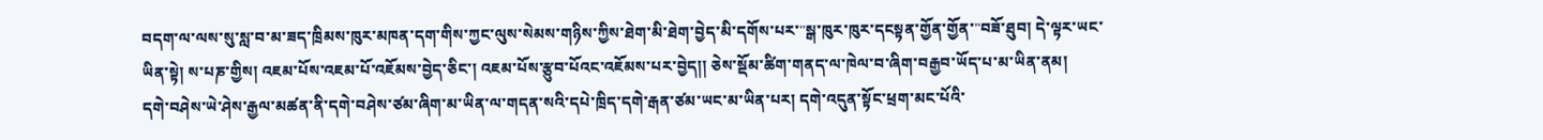བདག་ལ་ལས་སུ་སླ་བ་མ་ཟད་ཁྲིམས་ཁུར་མཁན་དག་གིས་ཀྱང་ལུས་སེམས་གཉིས་ཀྱིས་ཐེག་མི་ཐེག་བྱེད་མི་དགོས་པར་''སྒ་ཁུར་ཁུར་དངསྟན་གྱོན་གྱོན་"བཟོ་ཐུབ། དེ་ལྟར་ཡང་ཡིན་སྟེ། ས་པཎ་གྱིས། འཇམ་པོས་འཇམ་པོ་འཇོམས་བྱེད་ཅིང་། འཇམ་པོས་རྩུབ་པོའང་འཇོམས་པར་བྱེད།། ཅེས་སྡོམ་ཚིག་གནད་ལ་ཁེལ་བ་ཞིག་བརྒྱབ་ཡོད་པ་མ་ཡིན་ནམ།
དགེ་བཤེས་ཡེ་ཤེས་རྒྱལ་མཚན་ནི་དགེ་བཤེས་ཙམ་ཞིག་མ་ཡིན་ལ་གདན་སའི་དཔེ་ཁྲིད་དགེ་རྒན་ཙམ་ཡང་མ་ཡིན་པར། དགེ་འདུན་སྟོང་ཕྲག་མང་པོའི་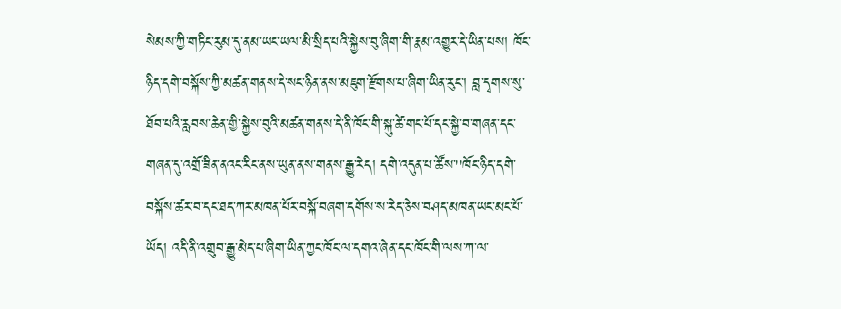སེམས་ཀྱི་གཏིང་རུམ་དུ་ནམ་ཡང་ཡལ་མི་སྲིད་པའི་སྐྱེས་བུ་ཞིག་གི་རྣམ་འགྱུར་དེ་ཡིན་པས། ཁོང་ཉིད་དགེ་བསྐོས་ཀྱི་མཚན་གནས་དེ་སང་ཉིན་ནས་མཇུག་རྫོགས་པ་ཞིག་ཡིན་རུང་། བླ་དྭགས་སུ་ཐོབ་པའི་རླབས་ཆེན་གྱི་སྐྱེས་བུའི་མཚན་གནས་དེ་ནི་ཁོང་གི་སྐུ་ཚེ་གང་པོ་དང་སྐྱེ་བ་གཞན་དང་གཞན་དུ་འགྲོ་ཟིན་ནའང་རིང་ནས་ཡུན་ནས་གནས་རྒྱུ་རེད། དགེ་འདུན་པ་ཚོས་''ཁོང་ཉིད་དགེ་བསྐོས་ཚར་བ་དང་ཐད་ཀར་མཁན་པོར་བསྐོ་བཞག་དགོས་ས་རེད་ཅེས་བཤད་མཁན་ཡང་མང་པོ་ཡོད། འདི་ནི་འགྲུབ་རྒྱུ་མེད་པ་ཞིག་ཡིན་ཀྱང་ཁོང་ལ་དགའ་ཞེན་དང་ཁོང་གི་ལས་ཀ་ལ་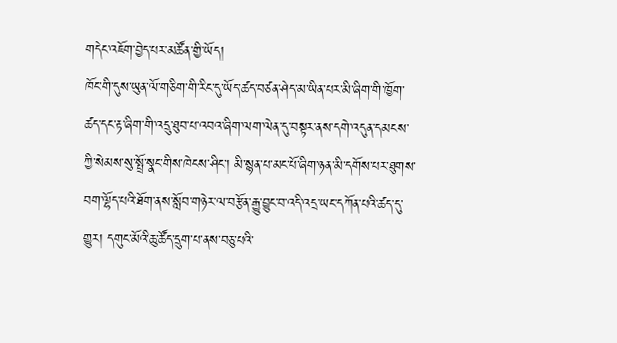གདེང་འཇོག་བྱེད་པར་མཚོན་གྱི་ཡོད།
ཁོང་གི་དུས་ཡུན་ལོ་གཅིག་གི་རིང་དུ་ཡོད་ཚད་བཙན་ཤེད་མ་ཡིན་པར་མི་ཞིག་གི་ཁྱོག་ཚད་དང་རྟ་ཞིག་གི་འདྲུ་ཐུབ་པ་འབའ་ཞིག་ལག་ལེན་དུ་བསྟར་ནས་དགེ་འདུན་དམངས་ཀྱི་སེམས་སུ་སྤྲོ་སྣང་གིས་ཁེངས་ཤིང་། མི་སྙན་པ་མང་པོ་ཞིག་ཉན་མི་དགོས་པར་ཐུགས་བག་ལྷོད་པའི་ཐོག་ནས་སློབ་གཉེར་ལ་བརྩོན་རྒྱུ་བྱུང་བ་འདི་འདྲ་ཡང་དཀོན་པའི་ཚད་དུ་གྱུར། དགུང་མོའི་ཆུ་ཚོད་དྲུག་པ་ནས་བཅུ་པའི་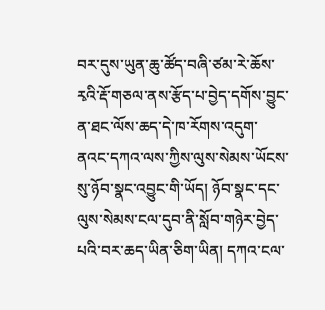བར་དུས་ཡུན་ཆུ་ཚོད་བཞི་ཙམ་རེ་ཆོས་རྭའི་རྡོ་གཅལ་ནས་རྩོད་པ་བྱེད་དགོས་བྱུང་ན་ཐང་ལོས་ཆད་དེ་ཁ་རོགས་འདུག་ནའང་དཀའ་ལས་ཀྱིས་ལུས་སེམས་ཡོངས་སུ་ཉོབ་སྣང་འབྱུང་གི་ཡོད། ཉོབ་སྣང་དང་ལུས་སེམས་ངལ་དུབ་ནི་སློབ་གཉེར་བྱེད་པའི་བར་ཆད་ཡིན་ཅིག་ཡིན། དཀའ་ངལ་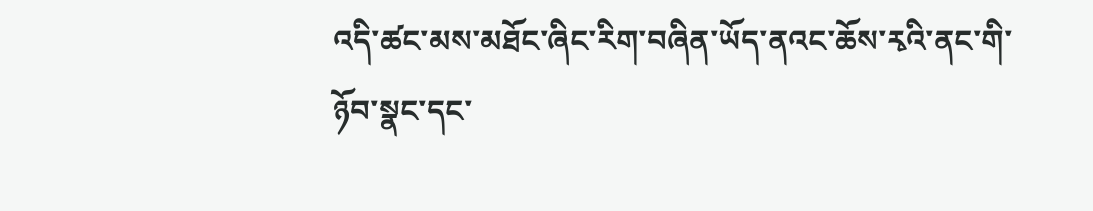འདི་ཚང་མས་མཐོང་ཞིང་རིག་བཞིན་ཡོད་ནའང་ཆོས་རྭའི་ནང་གི་ཉོབ་སྣང་དང་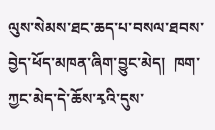ལུས་སེམས་ཐང་ཆད་པ་བསལ་ཐབས་བྱེད་ཕོད་མཁན་ཞིག་བྱུང་མེད།  ཁག་ཀྱང་མེད་དེ་ཆོས་རྭའི་དུས་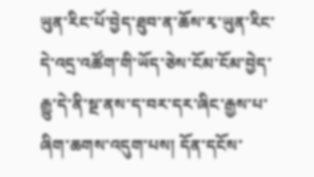ཡུན་རིང་པོ་བྱེད་ཐུབ་ན་ཆོས་རྭ་ཡུན་རིང་དེ་འདྲ་འཚོག་གི་ཡོད་ཅེས་ངོམ་ངོམ་བྱེད་རྒྱུ་དེ་ནི་སྔ་ནས་ད་བར་དར་ཞིང་རྒྱས་པ་ཞིག་ཆགས་འདུག་པས། དོན་དངོས་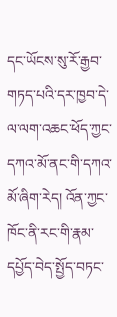དང་ཡོངས་སུ་རོ་རྒྱབ་གཏད་པའི་དར་ཁྱབ་དེ་ལ་ལག་འཆང་ཕོད་ཀྱང་དཀའ་མོ་ནང་གི་དཀའ་མོ་ཞིག་རེད། འོན་ཀྱང་ཁོང་ནི་རང་གི་རྣམ་དཔྱོད་བེད་སྤྱོད་བཏང་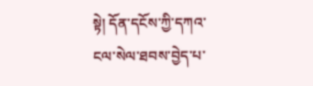སྟེ། དོན་དངོས་ཀྱི་དཀའ་ངལ་སེལ་ཐབས་བྱེད་པ་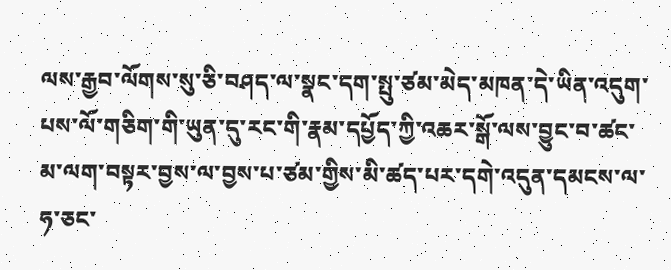ལས་རྒྱབ་ལོགས་སུ་ཅི་བཤད་ལ་སྣང་དག་སྤུ་ཙམ་མེད་མཁན་དེ་ཡིན་འདུག་པས་ལོ་གཅིག་གི་ཡུན་དུ་རང་གི་རྣམ་དཔྱོད་ཀྱི་འཆར་སྒོ་ལས་བྱུང་བ་ཚང་མ་ལག་བསྟར་བྱས་ལ་བྱས་པ་ཙམ་གྱིས་མི་ཚད་པར་དགེ་འདུན་དམངས་ལ་ཧ་ཅང་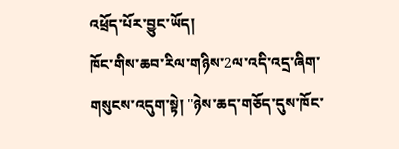འཕྲོད་པོར་བྱུང་ཡོད།
ཁོང་གིས་ཆབ་རིལ་གཉིས་2ལ་འདི་འདྲ་ཞིག་གསུངས་འདུག་སྟེ། ''ཉེས་ཆད་གཅོད་དུས་ཁོང་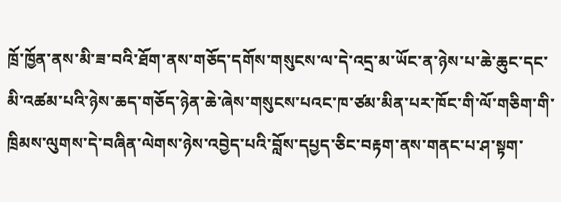ཁྲོ་ཁྱོན་ནས་མི་ཟ་བའི་ཐོག་ནས་གཅོད་དགོས་གསུངས་ལ་དེ་འདྲ་མ་ཡོང་ན་ཉེས་པ་ཆེ་ཆུང་དང་མི་འཚམ་པའི་ཉེས་ཆད་གཅོད་ཉེན་ཆེ་ཞེས་གསུངས་པའང་ཁ་ཙམ་མིན་པར་ཁོང་གི་ལོ་གཅིག་གི་ཁྲིམས་ལུགས་དེ་བཞིན་ལེགས་ཉེས་འབྱེད་པའི་བློས་དཔྱད་ཅིང་བརྟག་ནས་གནང་པ་ཤ་སྟག་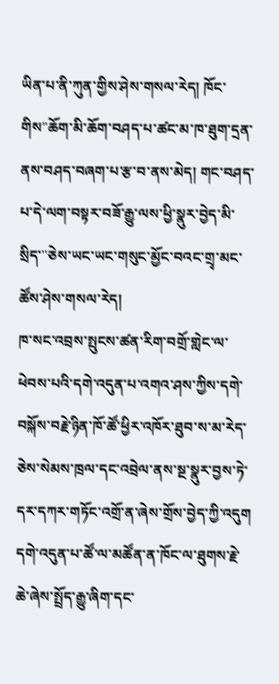ཡིན་པ་ནི་ཀུན་གྱིས་ཤེས་གསལ་རེད། ཁོང་གིས"ཆོག་མི་ཆོག་བཤད་པ་ཚང་མ་ཁ་ཐུག་དྲན་ནས་བཤད་བཞག་པ་རྩ་བ་ནས་མེད། གང་བཤད་པ་དེ་ལག་བསྟར་བཟོ་རྒྱུ་ལས་ཕྱི་སྣུར་བྱེད་མི་སྲིད་''ཅེས་ཡང་ཡང་གསུང་མྱོང་བའང་གྲྭ་མང་ཚོས་ཤེས་གསལ་རེད།
ཁ་སང་འབྲས་སྤུངས་ཚན་རིག་བགྲོ་གླེང་ལ་ཕེབས་པའི་དགེ་འདུན་པ་འགའ་ཤས་ཀྱིས་དགེ་བསྐོས་བརྗེ་ཉིན་ཁོ་ཚོ་ཕྱིར་འཁོར་ཐུབ་ས་མ་རེད་ཅེས་སེམས་ཁྲལ་དང་འབྲེལ་ནས་སྔ་སྣུར་བྱས་ཏེ་དར་དཀར་གཏོང་འགྲོ་ན་ཞེས་གྲོས་བྱེད་ཀྱི་འདུག དགེ་འདུན་པ་ཚོ་ལ་མཚོན་ན་ཁོང་ལ་ཐུགས་རྗེ་ཆེ་ཞེས་སྤྲོད་རྒྱུ་ཞིག་དང་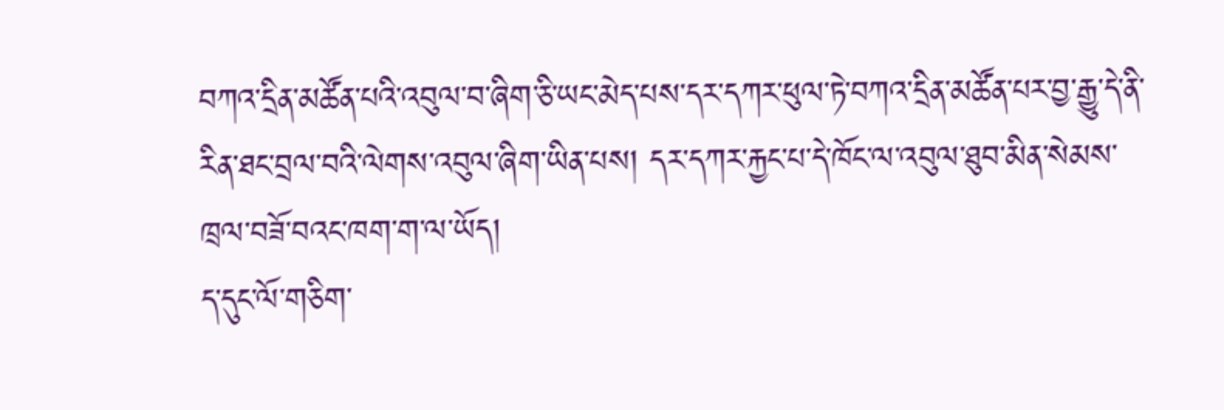བཀའ་དྲིན་མཚོན་པའི་འབུལ་བ་ཞིག་ཅི་ཡང་མེད་པས་དར་དཀར་ཕུལ་ཏེ་བཀའ་དྲིན་མཚོན་པར་བྱ་རྒྱུ་དེ་ནི་རིན་ཐང་བྲལ་བའི་ལེགས་འབུལ་ཞིག་ཡིན་པས། དར་དཀར་རྐྱང་པ་དེ་ཁོང་ལ་འབུལ་ཐུབ་མིན་སེམས་ཁྲལ་བཟོ་བའང་ཁག་ག་ལ་ཡོད།
ད་དུང་ལོ་གཅིག་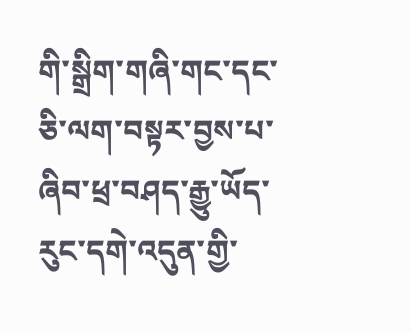གི་སྒྲིག་གཞི་གང་དང་ཅི་ལག་བསྟར་བྱས་པ་ཞིབ་ཕྲ་བཤད་རྒྱུ་ཡོད་རུང་དགེ་འདུན་གྱི་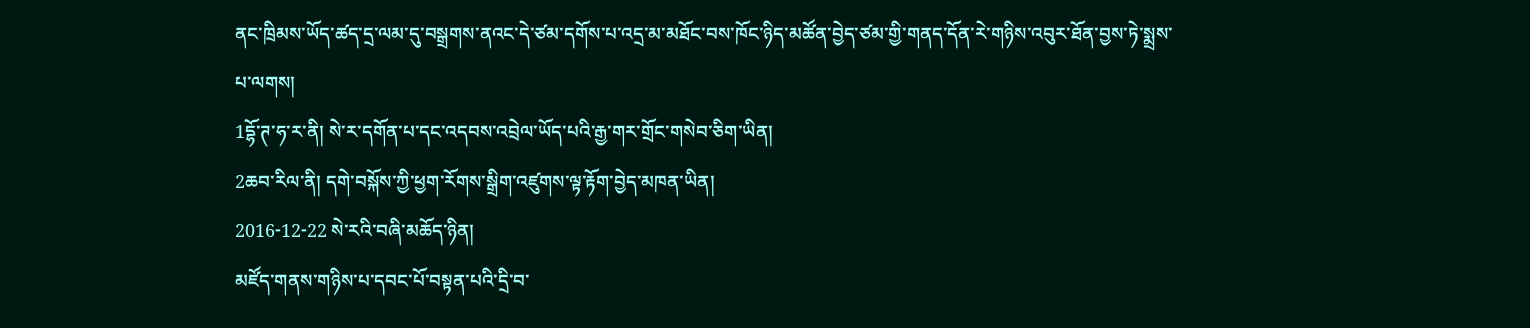ནང་ཁྲིམས་ཡོད་ཚད་དྲ་ལམ་དུ་བསྒྲགས་ནའང་དེ་ཙམ་དགོས་པ་འདྲ་མ་མཐོང་བས་ཁོང་ཉིད་མཚོན་བྱེད་ཙམ་གྱི་གནད་དོན་རེ་གཉིས་འབུར་ཐོན་བྱས་ཏེ་སྨྲས་པ་ལགས།
1དྷོ་ཊ་ཧ་ར་ནི། སེ་ར་དགོན་པ་དང་འདབས་འབྲེལ་ཡོད་པའི་རྒྱ་གར་གྲོང་གསེབ་ཅིག་ཡིན།
2ཆབ་རིལ་ནི། དགེ་བསྐོས་ཀྱི་ཕྱག་རོགས་སྒྲིག་འཛུགས་ལྟ་རྟོག་བྱེད་མཁན་ཡིན།
2016-12-22 སེ་རའི་བཞི་མཆོད་ཉིན།
མཛོད་གནས་གཉིས་པ་དབང་པོ་བསྟན་པའི་དྲི་བ་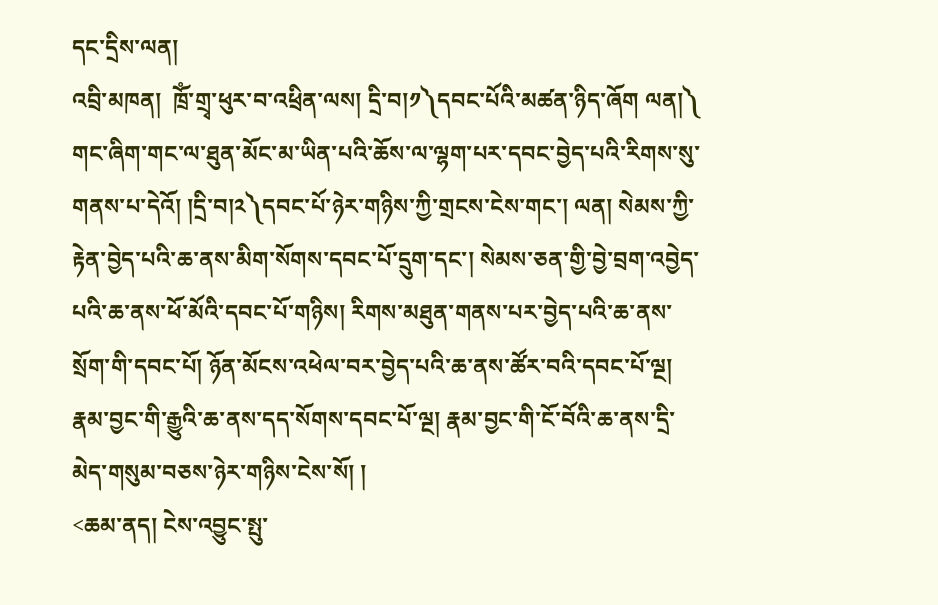དང་དྲིས་ལན།
འབྲི་མཁན།  ཁྲོཾ་གྲྭ་ཕུར་བ་འཕྲིན་ལས། དྲི་བ།༡༽དབང་པོའི་མཚན་ཉིད་ཞོག ལན།༽ གང་ཞིག་གང་ལ་ཐུན་མོང་མ་ཡིན་པའི་ཆོས་ལ་ལྷག་པར་དབང་བྱེད་པའི་རིགས་སུ་གནས་པ་དེའོ། །དྲི་བ།༢༽དབང་པོ་ཉེར་གཉིས་ཀྱི་གྲངས་ངེས་གང་། ལན། སེམས་ཀྱི་རྟེན་བྱེད་པའི་ཆ་ནས་མིག་སོགས་དབང་པོ་དྲུག་དང་། སེམས་ཅན་གྱི་བྱེ་བྲག་འབྱེད་པའི་ཆ་ནས་ཕོ་མོའི་དབང་པོ་གཉིས། རིགས་མཐུན་གནས་པར་བྱེད་པའི་ཆ་ནས་སྲོག་གི་དབང་པོ། ཉོན་མོངས་འཕེལ་བར་བྱེད་པའི་ཆ་ནས་ཚོར་བའི་དབང་པོ་ལྔ། རྣམ་བྱང་གི་རྒྱུའི་ཆ་ནས་དད་སོགས་དབང་པོ་ལྔ། རྣམ་བྱང་གི་ངོ་བོའི་ཆ་ནས་དྲི་མེད་གསུམ་བཅས་ཉེར་གཉིས་ངེས་སོ། །
<ཆམ་ནད། ངེས་འབྱུང་སྤུ་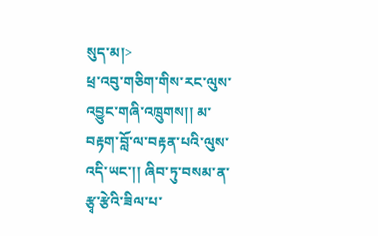སུད་མ།>
ཕྲ་འབུ་གཅིག་གིས་རང་ལུས་འབྱུང་གཞི་འཁྲུགས།། མ་བརྟག་བློ་ལ་བརྟན་པའི་ལུས་འདི་ཡང་།། ཞིབ་ཏུ་བསམ་ན་རྩྭ་རྩེའི་ཟིལ་པ་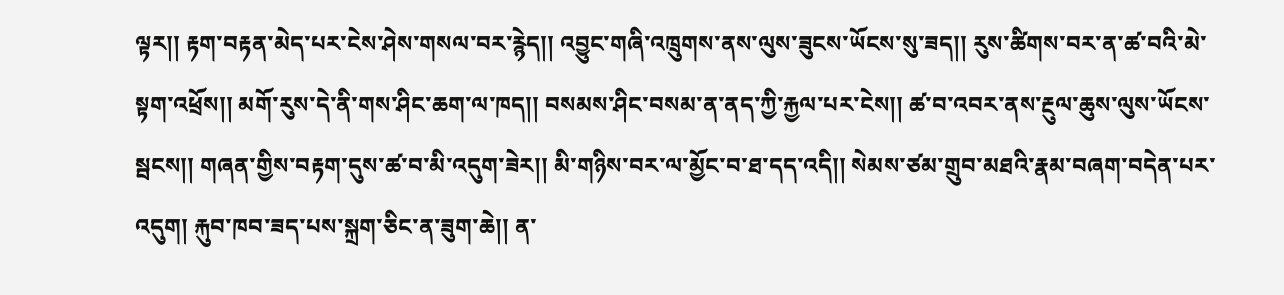ལྟར།། རྟག་བརྟན་མེད་པར་ངེས་ཤེས་གསལ་བར་རྙེད།། འབྱུང་གཞི་འཁྲུགས་ནས་ལུས་ཟུངས་ཡོངས་སུ་ཟད།། རུས་ཚིགས་བར་ན་ཚ་བའི་མེ་སྟག་འཕྲོས།། མགོ་རུས་དེ་ནི་གས་ཤིང་ཆག་ལ་ཁད།། བསམས་ཤིང་བསམ་ན་ནད་ཀྱི་རྐྱལ་པར་ངེས།། ཚ་བ་འབར་ནས་རྔུལ་ཆུས་ལུས་ཡོངས་སྦངས།། གཞན་གྱིས་བརྟག་དུས་ཚ་བ་མི་འདུག་ཟེར།། མི་གཉིས་བར་ལ་མྱོང་བ་ཐ་དད་འདི།། སེམས་ཙམ་གྲུབ་མཐའི་རྣམ་བཞག་བདེན་པར་འདུག། རྐུབ་ཁབ་ཟད་པས་སྐྲག་ཅིང་ན་ཟུག་ཆེ།། ན་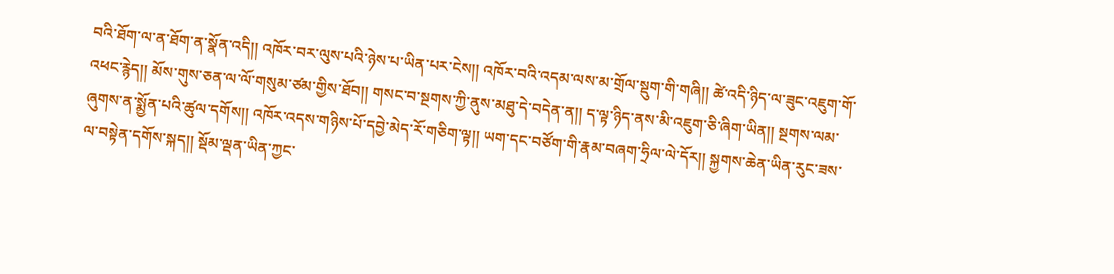བའི་ཐོག་ལ་ན་ཐོག་ན་སྣོན་འདི།། འཁོར་བར་ལུས་པའི་ཉེས་པ་ཡིན་པར་ངེས།། འཁོར་བའི་འདམ་ལས་མ་གྲོལ་སྡུག་གི་གཞི།། ཚེ་འདི་ཉིད་ལ་ཟུང་འཇུག་གོ་འཕང་རྙེད།། མོས་གུས་ཅན་ལ་ལོ་གསུམ་ཙམ་གྱིས་ཐོབ།། གསང་བ་སྔགས་ཀྱི་ནུས་མཐུ་དེ་བདེན་ན།། ད་ལྟ་ཉིད་ནས་མི་འཇུག་ཅི་ཞིག་ཡིན།། སྔགས་ལམ་ཞུགས་ན་སྨྱོན་པའི་ཚུལ་དགོས།། འཁོར་འདས་གཉིས་པོ་དབྱེ་མེད་རོ་གཅིག་ལྟ།། ཡག་དང་བཙོག་གི་རྣམ་བཞག་ཧྲིལ་ལེ་དོར།། སྐྱགས་ཆེན་ཡིན་རུང་ཟས་ལ་བསྟེན་དགོས་སྐད།། སྡོམ་ལྡན་ཡིན་ཀྱང་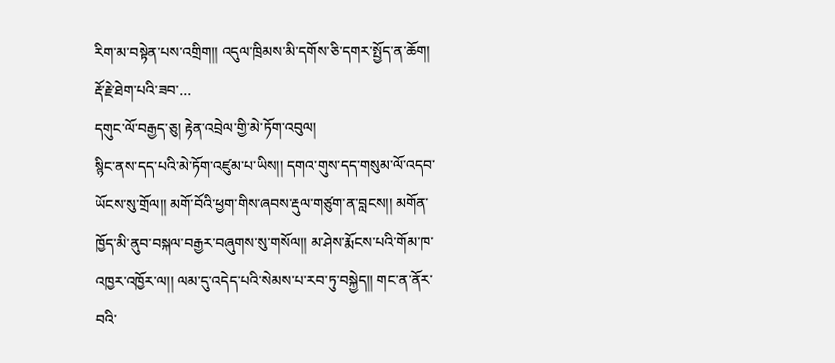རིག་མ་བསྟེན་པས་འགྲིག།། འདུལ་ཁྲིམས་མི་དགོས་ཅི་དགར་སྤྱོད་ན་ཆོག། རྡོ་རྗེ་ཐེག་པའི་ཟབ་...
དགུང་ལོ་བརྒྱད་ཅུ། རྟེན་འབྲེལ་གྱི་མེ་ཏོག་འབུལ།
སྙིང་ནས་དད་པའི་མེ་ཏོག་འཛུམ་པ་ཡིས།། དགའ་གུས་དད་གསུམ་ལོ་འདབ་ཡོངས་སུ་གྲོལ།། མགོ་བོའི་ཕྱག་གིས་ཞབས་རྡུལ་གཙུག་ན་བླངས།། མགོན་ཁྱོད་མི་ནུབ་བསྐལ་བརྒྱར་བཞུགས་སུ་གསོལ།། མ་ཤེས་རྨོངས་པའི་གོམ་ཁ་འཁྱར་འཁྱོར་ལ།། ལམ་དུ་འདེད་པའི་སེམས་པ་རབ་ཏུ་བསྐྱེད།། གང་ན་ནོར་བའི་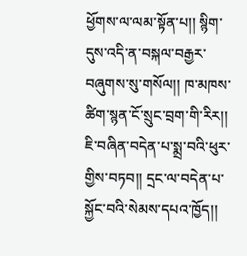ཕྱོགས་ལ་ལམ་སྟོན་པ།། སྙིག་དུས་འདི་ན་བསྐལ་བརྒྱར་བཞུགས་སུ་གསོལ།། ཁ་མཁས་ཚིག་སྙན་ངོ་སྲུང་བྲག་གི་རིར།། ཇི་བཞིན་བདེན་པ་སྨྲ་བའི་ཕུར་གྱིས་བཏབ།། དྲང་ལ་བདེན་པ་སྐྱོང་བའི་སེམས་དཔའ་ཁྱོད།།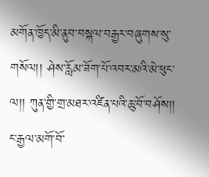མགོན་ཁྱོད་མི་ནུབ་བསྐལ་བརྒྱར་བཞུགས་སུ་གསོལ།། ཤེས་རློམ་ཟོག་པོ་འབར་མའི་མེ་ཕུང་ལ།། ཀུན་གྱི་གྲ་མཐར་འཛིན་པའི་ཆུ་བོ་བཤོས།། ང་རྒྱལ་མགོ་བོ་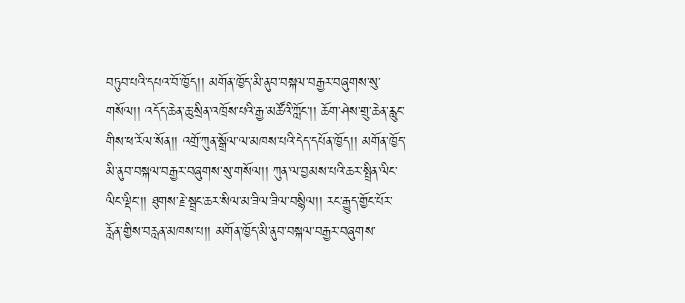བཏུབ་པའི་དཔའ་བོ་ཁྱོད།། མགོན་ཁྱོད་མི་ནུབ་བསྐལ་བརྒྱར་བཞུགས་སུ་གསོལ།། འདོད་ཆེན་ཆུ་སྲིན་འཁྲོས་པའི་རྒྱ་མཚོའི་ཀློང་།། ཆོག་ཤེས་གྲུ་ཆེན་རླུང་གིས་ཕ་རོལ་སོན།། འགྲོ་ཀུན་སྒྲོལ་ལ་མཁས་པའི་དེད་དཔོན་ཁྱོད།། མགོན་ཁྱོད་མི་ནུབ་བསྐལ་བརྒྱར་བཞུགས་སུ་གསོལ།། ཀུན་ལ་བྱམས་པའི་ཆར་སྤྲིན་ལིང་ལིང་ལྡིང་།། ཐུགས་རྗེ་སྦྲང་ཆར་སིལ་མ་ཟིལ་ཟིལ་བསྙིལ།། རང་རྒྱུད་གྱོང་པོར་རློན་གྱིས་བརླན་མཁས་པ།། མགོན་ཁྱོད་མི་ནུབ་བསྐལ་བརྒྱར་བཞུགས་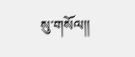སུ་གསོལ།།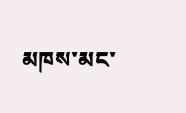མཁས་མང་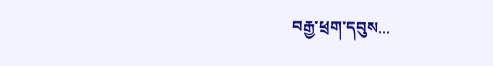བརྒྱ་ཕྲག་དབུས...